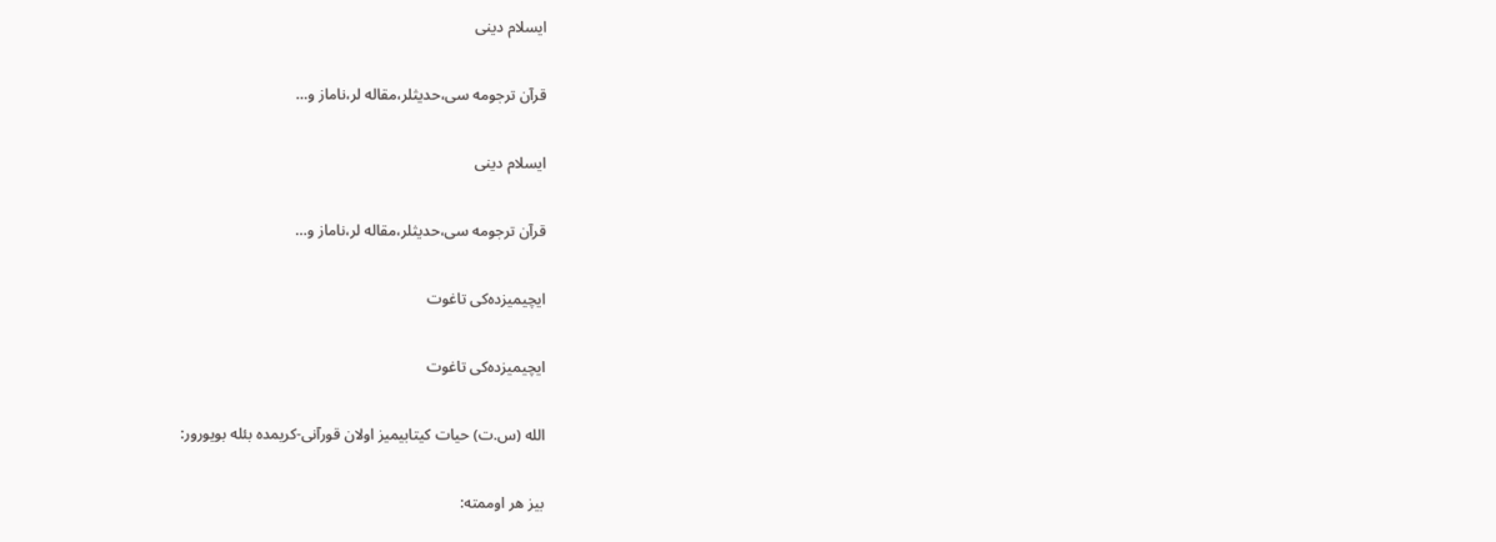ایسلام دینی

قرآن ترجومه سی،حدیثلر،مقاله لر،ناماز و...

ایسلام دینی

قرآن ترجومه سی،حدیثلر،مقاله لر،ناماز و...

ایچیمیزده‌کی تاغوت

ایچیمیزده‌کی تاغوت

الله (س.ت) حیات کیتابیمیز اولان قورآنی-کریمده بئله بویورور:

بیز هر اوممته: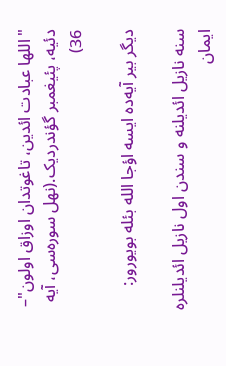"اللها عبادت ائدین، تاغوتدان اوزاق اولون"– دئیه، پئیغمبر گؤندردیک.(نهل سوره‌سی، آیه 36)

دیگر بیر آیه‌ده ایسه اؤجا الله بئله بویورور:

سنه نازیل ائدیلنه و سندن اول نازیل ائدیلنلره ایمان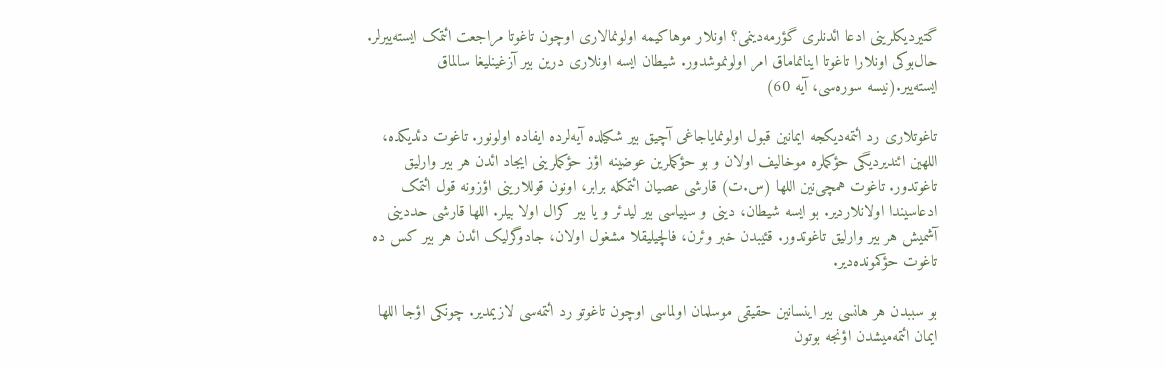گتیردیکلرینی ادعا ائدنلری گؤرمه‌دینمی؟ اونلار موهاکیمه اولونمالاری اوچون تاغوتا مراجعت ائتمک ایسته‌ییرلر. حال‌بوکی اونلارا تاغوتا اینانماماق امر اولونموشدور. شیطان ایسه اونلاری درین بیر آزغینلیغا سالماق ایسته‌ییر.(نیسه سوره‌سی، آیه 60)

تاغوتلاری رد ائتمه‌دیکجه ایمانین قبول اولونمایاجاغی آچیق بیر شکیلده آیه‌لرده ایفاده اولونور. تاغوت دئدیکده، اللهین ائندیردیگی حؤکملره موخالیف اولان و بو حؤکملرین عوضینه اؤز حؤکملرینی ایجاد ائدن هر بیر وارلیق تاغوتدور. تاغوت همچی‌نین اللها (س.ت) قارشی عصیان ائتمکله برابر، اونون قوللارینی اؤزونه قول ائتمک ادعاسیندا اولانلاردیر. بو ایسه شیطان، دینی و سییاسی بیر لیدئر و یا بیر کرال اولا بیلر. اللها قارشی حددینی آشمیش هر بیر وارلیق تاغوتدور. قئیبدن خبر وئرن، فالچیلیقلا مشغول اولان، جادوگرلیک ائدن هر بیر کس ده تاغوت حؤکمونده‌دیر.

بو سببدن هر هانسی بیر اینسانین حقیقی موسلمان اولماسی اوچون تاغوتو رد ائتمه‌سی لازیمدیر. چونکی اؤجا اللها ایمان ائتمه‌میشدن اؤنجه بوتون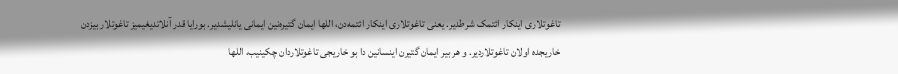تاغوتلاری اینکار ائتمک شرطدیر. یعنی تاغوتلاری اینکار ائتمه‌دن، اللها ایمان گتیره‌نین ایمانی یانلیشدیر. بورایا قدر آنلاتدیغیمیز تاغوتلار بیزدن خاریجده اولان تاغوتلاردیر. و هر بیر ایمان گتیرن اینسانین دا بو خاریجی تاغوتلاردان چکینیب، اللها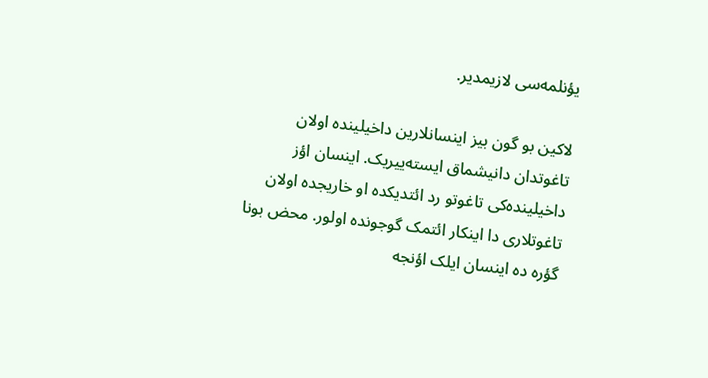یؤنلمه‌سی لازیمدیر.

لاکین بو گون بیز اینسانلارین داخیلینده اولان تاغوتدان دانیشماق ایسته‌ییریک. اینسان اؤز داخیلینده‌کی تاغوتو رد ائتدیکده او خاریجده اولان تاغوتلاری دا اینکار ائتمک گوجونده اولور. محض بونا گؤره ده اینسان ایلک اؤنجه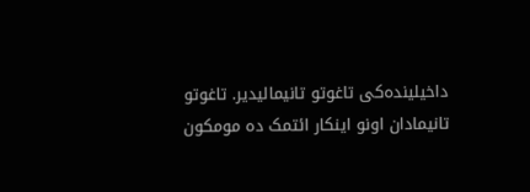داخیلینده‌کی تاغوتو تانیمالیدیر. تاغوتو تانیمادان اونو اینکار ائتمک ده مومکون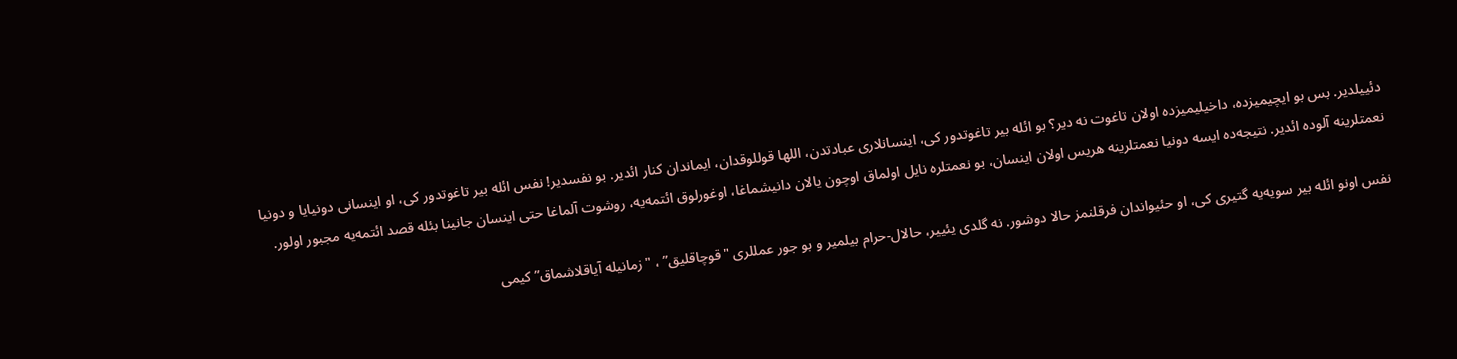دئییلدیر. بس بو ایچیمیزده، داخیلیمیزده اولان تاغوت نه دیر؟ بو ائله بیر تاغوتدور کی، اینسانلاری عبادتدن، اللها قوللوقدان، ایماندان کنار ائدیر. بو نفسدیر! نفس ائله بیر تاغوتدور کی، او اینسانی دونیایا و دونیا نعمتلرینه آلوده ائدیر. نتیجه‌ده ایسه دونیا نعمتلرینه هریس اولان اینسان، بو نعمتلره نایل اولماق اوچون یالان دانیشماغا، اوغورلوق ائتمه‌یه، روشوت آلماغا حتی اینسان جانینا بئله قصد ائتمه‌یه مجبور اولور.

نفس اونو ائله بیر سویه‌یه گتیری کی، او حئیواندان فرقلنمز حالا دوشور. نه گلدی یئییر، حالال-حرام بیلمیر و بو جور عمللری "قوچاقلیق” ، "زمانیله آیاقلاشماق” کیمی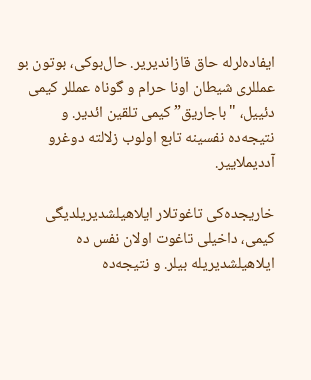ایفاده‌لرله حاق قازاندیریر. حال‌بوکی، بوتون بو عمللری شیطان اونا حرام و گوناه عمللر کیمی دئییل، "باجاریق” کیمی تلقین ائدیر. و نتیجه‌ده نفسینه تابع اولوب زلالته دوغرو آددیملاییر.

خاریجده‌کی تاغوتلار ایلاهیلشدیریلدیگی کیمی، داخیلی تاغوت اولان نفس ده ایلاهیلشدیریله بیلر. و نتیجه‌ده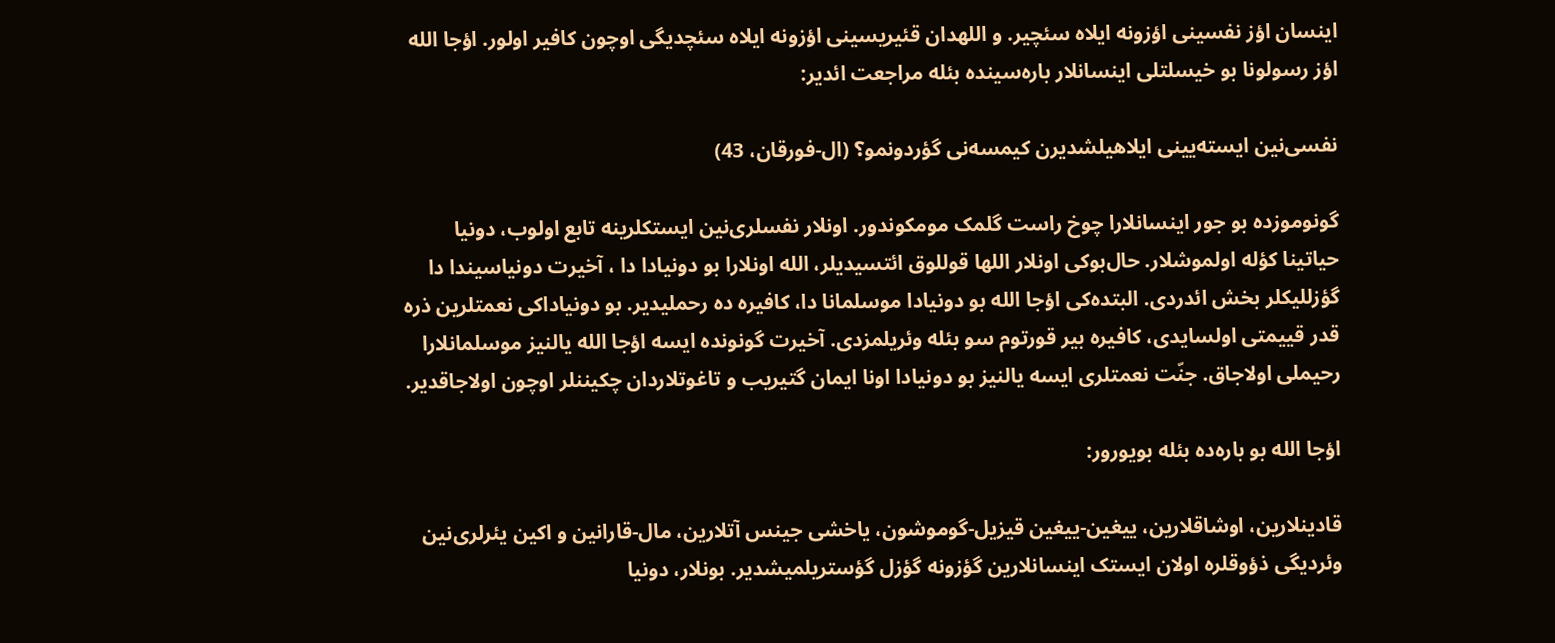اینسان اؤز نفسینی اؤزونه ایلاه سئچیر. و اللهدان قئیریسینی اؤزونه ایلاه سئچدیگی اوچون کافیر اولور. اؤجا الله اؤز رسولونا بو خیسلتلی اینسانلار باره‌سینده بئله مراجعت ائدیر:

نفسی‌نین ایسته‌یینی ایلاهیلشدیرن کیمسه‌نی گؤردونمو؟ (ال-فورقان، 43)

گونوموزده بو جور اینسانلارا چوخ راست گلمک مومکوندور. اونلار نفسلری‌نین ایستکلرینه تابع اولوب، دونیا حیاتینا کؤله اولموشلار. حال‌بوکی اونلار اللها قوللوق ائتسیدیلر، الله اونلارا بو دونیادا دا ، آخیرت دونیاسیندا دا گؤزللیکلر بخش ائدردی. البتده‌کی اؤجا الله بو دونیادا موسلمانا دا، کافیره ده رحملیدیر. بو دونیاداکی نعمتلرین ذره‌ قدر قییمتی اولسایدی، کافیره بیر قورتوم سو بئله وئریلمزدی. آخیرت گونونده ایسه اؤجا الله یالنیز موسلمانلارا رحیملی اولاجاق. جنّت نعمتلری ایسه یالنیز بو دونیادا اونا ایمان گتیریب و تاغوتلاردان چکیننلر اوچون اولاجاقدیر.

اؤجا الله بو باره‌ده بئله بویورور:

قادینلارین، اوشاقلارین، ییغین-ییغین قیزیل-گوموشون، یاخشی جینس آتلارین، مال-قارانین و اکین یئرلری‌نین وئردیگی ذؤوقلره اولان ایستک اینسانلارین گؤزونه گؤزل گؤستریلمیشدیر. بونلار، دونیا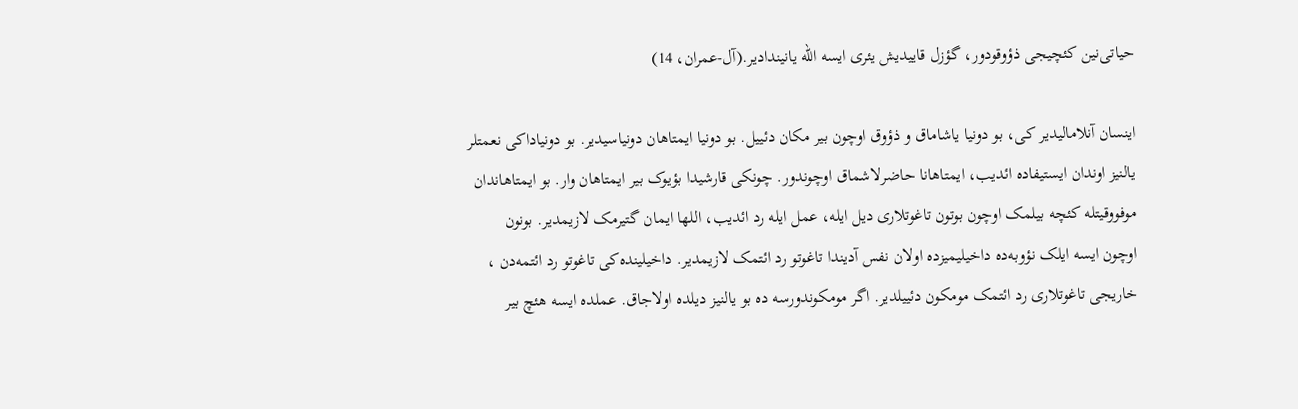حیاتی‌نین کئچیجی ذؤوقودور، گؤزل قاییدیش یئری ایسه الله یانیندادیر.(آل-عمران، 14)

اینسان آنلامالیدیر کی، بو دونیا یاشاماق و ذؤوق اوچون بیر مکان دئییل. بو دونیا ایمتاهان دونیاسیدیر. بو دونیاداکی نعمتلر یالنیز اوندان ایستیفاده ائدیب، ایمتاهانا حاضرلاشماق اوچوندور. چونکی قارشیدا بؤیوک بیر ایمتاهان وار. بو ایمتاهاندان موفووقیتله کئچه بیلمک اوچون بوتون تاغوتلاری دیل ایله، عمل ایله رد ائدیب، اللها ایمان گتیرمک لازیمدیر. بونون اوچون ایسه ایلک نؤوبه‌ده داخیلیمیزده اولان نفس آدیندا تاغوتو رد ائتمک لازیمدیر. داخیلینده‌کی تاغوتو رد ائتمه‌دن ، خاریجی تاغوتلاری رد ائتمک مومکون دئییلدیر. اگر مومکوندورسه ده بو یالنیز دیلده اولاجاق. عملده ایسه هئچ بیر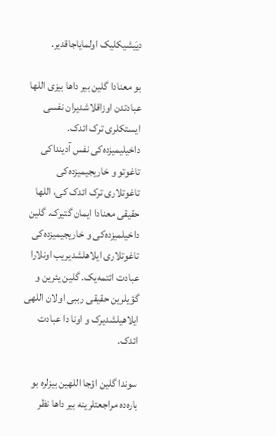دیَیشیکلیک اولمایاجاقدیر.

بو معنادا گلین بیر داها بیزی اللها عبادتدن اوزاقلاشدیران نفسی ایستکلری ترک ائدک. داخیلیمیزده‌کی نفس آدینداکی تاغوتو و خاریجیمیزده‌کی تاغوتلاری ترک ائدک کی، اللها حقیقی معنادا ایمان گتیرک. گلین داخیلمیزده‌کی و خاریجیمیزده‌کی تاغوتلاری ایلاهلشدیریب اونلارا عبادت ائتمه‌یک. گلین یئرین و گؤیلرین حقیقی رببی اولان اللهی ایلاهیلشدیرک و اونا دا عبادت ائدک.

سوندا گلین اؤجا اللهین بیزلره بو باره‌ده مراجعتلرینه بیر داها نظر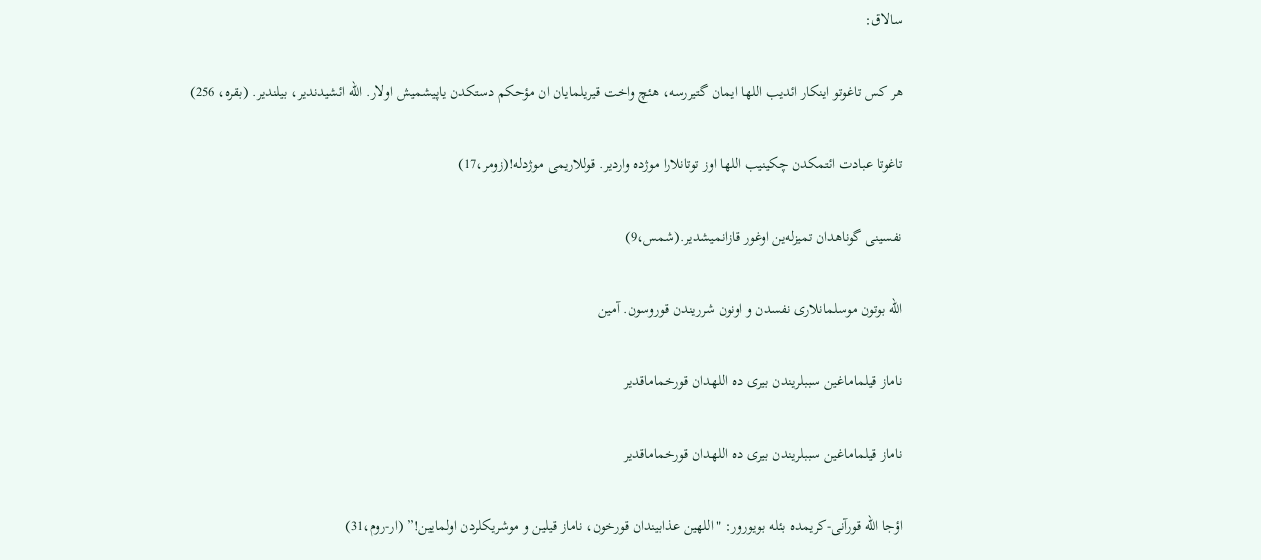سالاق:

هر کس تاغوتو اینکار ائدیب اللها ایمان گتیررسه، هئچ واخت قیریلمایان ان مؤحکم دستکدن یاپیشمیش اولار. الله ائشیدندیر، بیلندیر. (بقره، 256)

تاغوتا عبادت ائتمکدن چکینیب اللها اوز توتانلارا موژده واردیر. قوللاریمی موژدله!(زومر،17)

نفسینی گوناهدان تمیزله‌ین اوغور قازانمیشدیر.(شمس،9)

الله بوتون موسلمانلاری نفسدن و اونون شرریندن قوروسون. آمین

ناماز قیلماماغین سببلریندن بیری ده اللهدان قورخماماقدیر

ناماز قیلماماغین سببلریندن بیری ده اللهدان قورخماماقدیر

اؤجا الله قورآنی-کریمده بئله بویورور: "اللهین عذابیندان قورخون، ناماز قیلین و موشریکلردن اولمایین!” (ار-روم،31)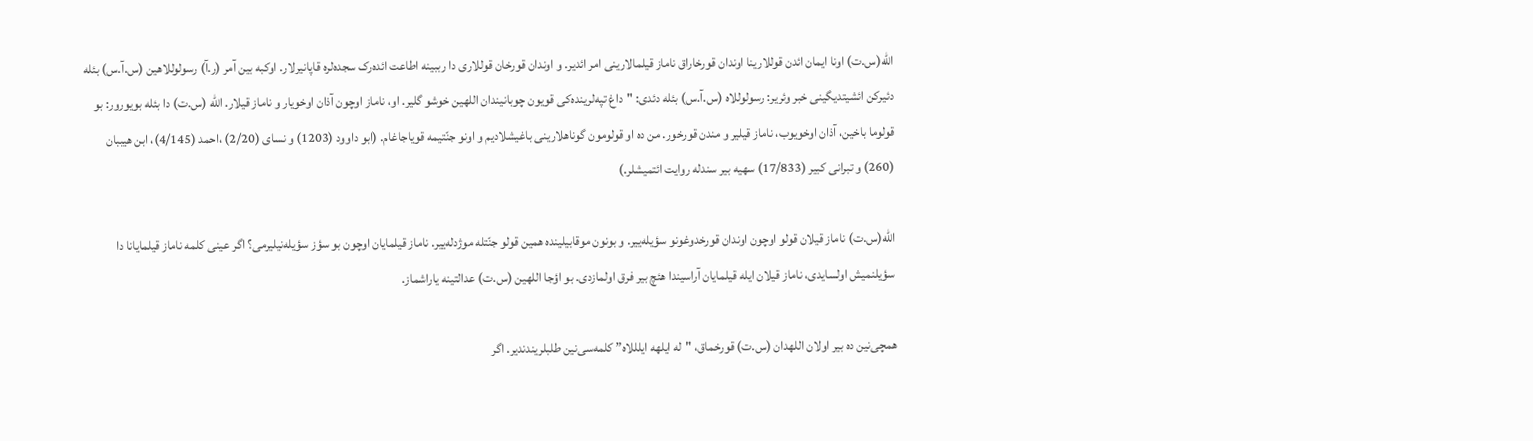الله(س.ت) اونا ایمان ائدن قوللارینا اوندان قورخاراق ناماز قیلمالارینی امر ائدیر. و اوندان قورخان قوللاری دا رببینه اطاعت ائده‌رک سجده‌لره قاپانیرلار. اوکبه بین آمر (ر.آ) رسولوللاهین (س.آ.س) بئله دئیرکن ائشیتدیگینی خبر وئریر: رسولوللاه (س.آ.س) بئله دئدی: "داغ تپه‌لرینده‌کی قویون چوبانیندان اللهین خوشو گلیر. او، ناماز اوچون آذان اوخویار و ناماز قیلار. الله (س.ت) دا بئله بویورور: بو قولوما باخین، آذان اوخویوب، ناماز قیلیر و مندن قورخور. من ده او قولومون گوناهلارینی باغیشلادیم و اونو جنّتیمه قویاجاغام. (ابو داوود (1203) و نسای (2/20) ،احمد (4/145)، ابن هیببان (260) و تبرانی کبیر (17/833) سهیه بیر سندله روایت ائتمیشلر.)

الله(س.ت) ناماز قیلان قولو اوچون اوندان قورخدوغونو سؤیله‌ییر. و بونون موقابیلینده همین قولو جنّتله موژدله‌ییر. ناماز قیلمایان اوچون بو سؤز سؤیله‌نیلیرمی؟ اگر عینی کلمه ناماز قیلمایانا دا سؤیلنمیش اولسایدی، ناماز قیلان ایله قیلمایان آراسیندا هئچ بیر فرق اولمازدی. بو اؤجا اللهین (س.ت) عدالتینه یاراشماز.

همچی‌نین ده بیر اولان اللهدان (س.ت) قورخماق، "له ایلهه ایلللاه” کلمه‌سی‌نین طلبلریندندیر. اگر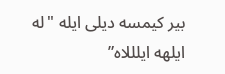بیر کیمسه دیلی ایله "له ایلهه ایلللاه”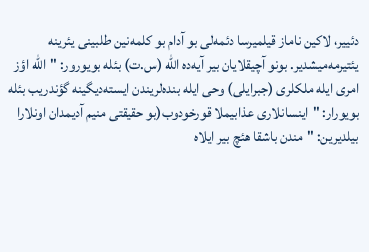دئییر، لاکین ناماز قیلمیرسا دئمه‌لی بو آدام بو کلمه‌نین طلبینی یئرینه یئتیرمه‌میشدیر. بونو آچیقلایان بیر آیه‌ده الله (س.ت) بئله بویورور: "الله اؤز امری ایله ملکلری (جبرایلی) وحی ایله بنده‌لریندن ایسته‌دیگینه گؤندریب بئله بویورار: "اینسانلاری عذابیملا قورخودوب(بو حقیقتی منیم آدیمدان اونلارا بیلدیرین: "مندن باشقا هئچ بیر ایلاه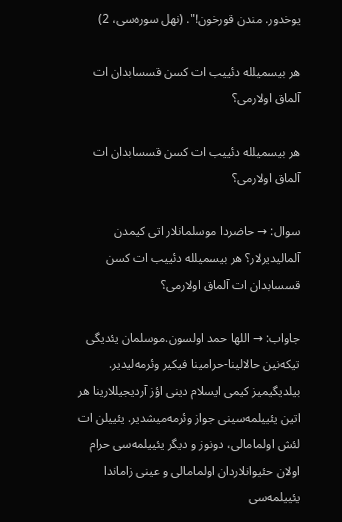یوخدور. مندن قورخون!". (نهل سوره‌سی، 2)

هر بیسمیلله دئییب ات کسن قسسابدان ات آلماق اولارمی؟

هر بیسمیلله دئییب ات کسن قسسابدان ات آلماق اولارمی؟

سوال: → حاضردا موسلمانلار اتی کیمدن آلمالیدیرلار؟ هر بیسمیلله دئییب ات کسن قسسابدان ات آلماق اولارمی؟

جاواب: → اللها حمد اولسون.موسلمان یئدیگی تیکه‌نین حالالینا-حرامینا فیکیر وئرمه‌لیدیر. بیلدیگیمیز کیمی ایسلام دینی اؤز آردیجیللارینا هر اتین یئییلمه‌سینی جواز وئرمه‌میشدیر. یئییلن ات لئش اولمامالی، دونوز و دیگر یئییلمه‌سی حرام اولان حئیوانلاردان اولمامالی و عینی زاماندا یئییلمه‌سی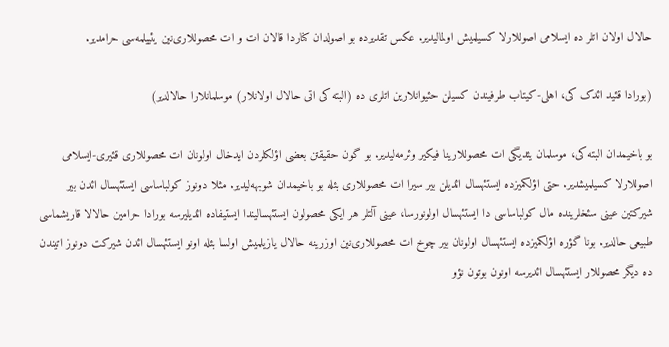حالال اولان اتلر ده ایسلامی اصوللارلا کسیلمیش اولمالیدیر. عکس تقدیرده بو اصولدان کناردا قالان ات و ات محصوللاری‌نین یئییلمه‌سی حرامدیر.

(بورادا قئید ائدک کی، اهلی-کیتاب طرفیندن کسیلن حئیوانلارین اتلری ده (البته‌ کی اتی حالال اولانلار) موسلمانلارا حالالدیر)

بو باخیمدان البته‌ کی، موسلمان یئدیگی ات محصوللارینا فیکیر وئرمه‌لیدیر. بو گون حقیقتن بعضی اؤلکلردن ایدخال اولونان ات محصوللاری قئیری-ایسلامی اصوللارلا کسیلمیشدیر. حتی اؤلکمیزده ایستئهسال ائدیلن بیر سیرا ات محصوللاری بئله بو باخیمدان شوبهه‌لیدیر. مثلا دونوز کولباساسی ایستئهسال ائدن بیر شیرکتین عینی سئخلرینده مال کولباساسی دا ایستئهسال اولونورسا، عینی آلتلر هر ایکی محصولون ایستئهسالیندا ایستیفاده ائدیلیرسه بورادا حرامین حالالا قاریشماسی طبیعی حالدیر. بونا گؤره اؤلکمیزده ایستئهسال اولونان بیر چوخ ات محصوللاری‌نین اوزرینه حالال یازیلمیش اولسا بئله اونو ایستئهسال ائدن شیرکت دونوز اتیندن ده دیگر محصوللار ایستئهسال ائدیرسه اونون بوتون نؤو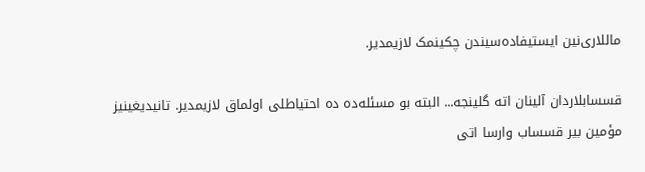ماللاری‌نین ایستیفاده‌سیندن چکینمک لازیمدیر.

قسسابلاردان آلینان اته گلینجه... البته‌ بو مسئله‌ده ده احتیاطلی اولماق لازیمدیر. تانیدیغینیز مؤمین بیر قسساب وارسا اتی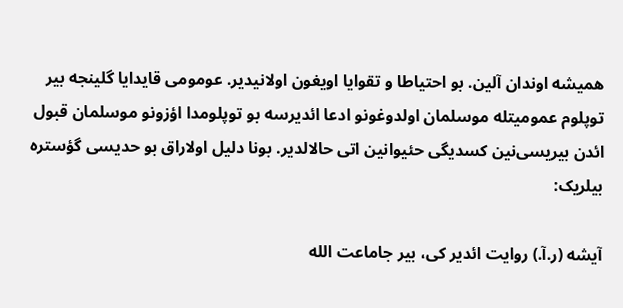همیشه اوندان آلین. بو احتیاطا و تقوایا اویغون اولانیدیر. عومومی قایدایا گلینجه بیر توپلوم عمومیتله موسلمان اولدوغونو ادعا ائدیرسه بو توپلومدا اؤزونو موسلمان قبول ائدن بیریسی‌نین کسدیگی حئیوانین اتی حالالدیر. بونا دلیل اولاراق بو حدیسی گؤستره بیلریک:

آیشه (ر.آ.) روایت ائدیر کی، بیر جاماعت الله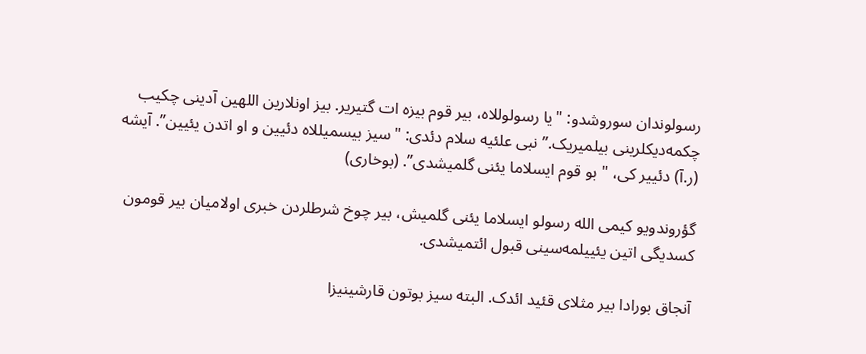رسولوندان سوروشدو: "یا رسولوللاه، بیر قوم بیزه ات گتیریر. بیز اونلارین اللهین آدینی چکیب چکمه‌دیکلرینی بیلمیریک.” نبی علئیه سلام دئدی: "سیز بیسمیللاه دئیین و او اتدن یئیین”. آیشه (ر.آ) دئییر کی، "بو قوم ایسلاما یئنی گلمیشدی”. (بوخاری)

گؤروندویو کیمی الله رسولو ایسلاما یئنی گلمیش، بیر چوخ شرطلردن خبری اولامیان بیر قومون کسدیگی اتین یئییلمه‌سینی قبول ائتمیشدی.

آنجاق بورادا بیر مثلای قئید ائدک. البته‌ سیز بوتون قارشینیزا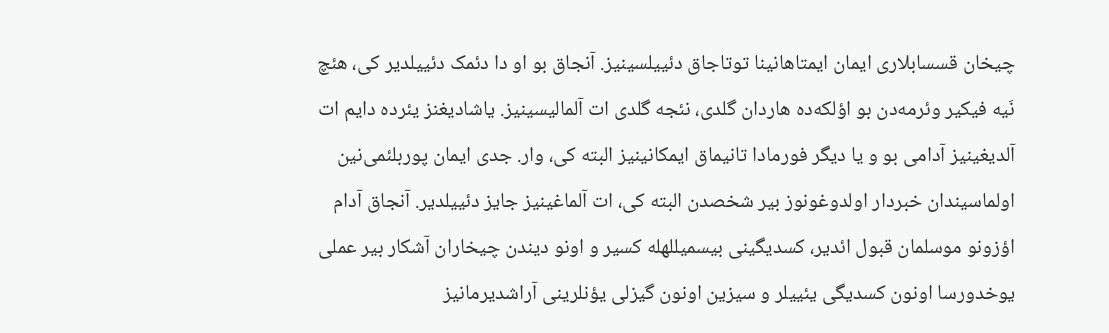چیخان قسسابلاری ایمان ایمتاهانینا توتاجاق دئییلسینیز. آنجاق بو او دا دئمک دئییلدیر کی، هئچ نَیه فیکیر وئرمه‌دن بو اؤلکه‌ده هاردان گلدی، نئجه گلدی ات آلمالیسینیز. یاشادیغنز یئرده دایم ات آلدیغینیز آدامی بو و یا دیگر فورمادا تانیماق ایمکانینیز البته‌ کی، وار. جدی ایمان پوربلئمی‌نین اولماسیندان خبردار اولدوغونوز بیر شخصدن البته‌ کی، ات آلماغینیز جایز دئییلدیر. آنجاق آدام اؤزونو موسلمان قبول ائدیر، کسدیگینی بیسمیللهله کسیر و اونو دیندن چیخاران آشکار بیر عملی یوخدورسا اونون کسدیگی یئییلر و سیزین اونون گیزلی یؤنلرینی آراشدیرمانیز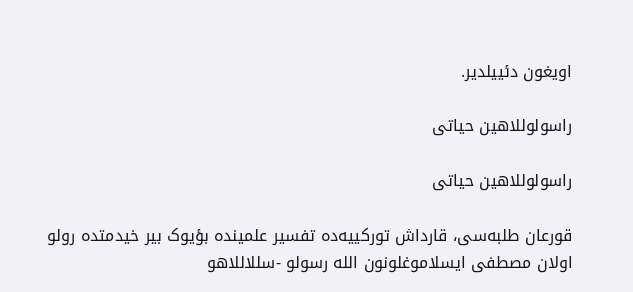اویغون دئییلدیر.

راسولوللاهین حیاتی

راسولوللاهین حیاتی

قورعان طلبه‌سی، قارداش تورکییه‌ده تفسیر علمینده بؤیوک بیر خیدمتده رولو اولان مصطفی ایسلاموغلونون الله رسولو -سللاللاهو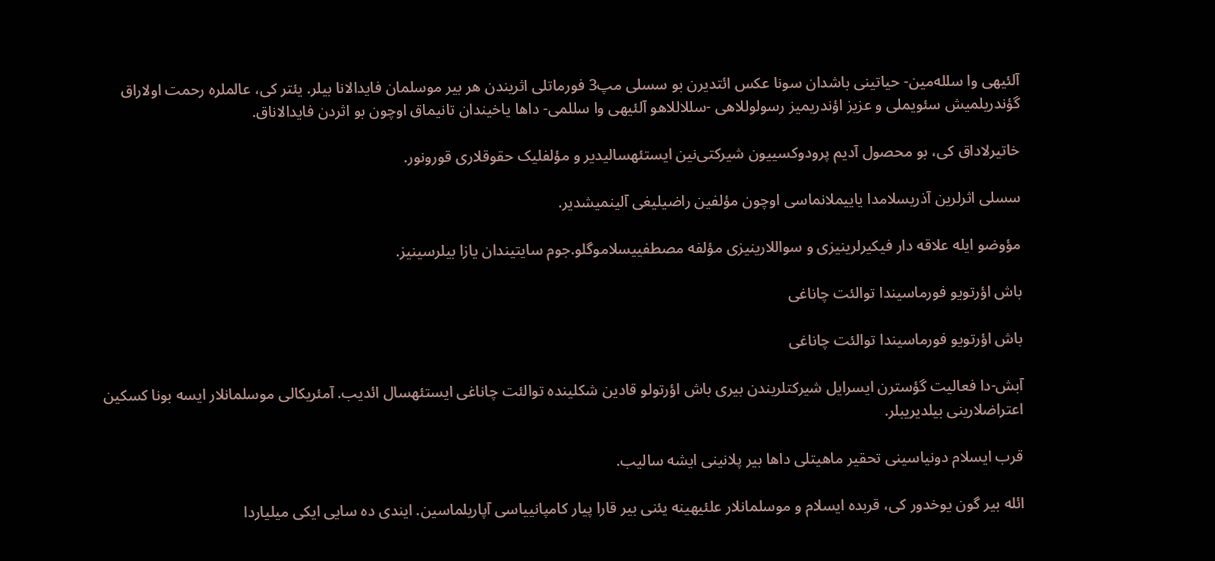آلئیهی وا سلله‌مین- حیاتینی باشدان سونا عکس ائتدیرن بو سسلی مپ3 فورماتلی اثریندن هر بیر موسلمان فایدالانا بیلر. یئتر کی، عالملره رحمت اولاراق گؤندریلمیش سئویملی و عزیز اؤندریمیز رسولوللاهی -سللاللاهو آلئیهی وا سللمی- داها یاخیندان تانیماق اوچون بو اثردن فایدالاناق.

خاتیرلاداق کی، بو محصول آدیم پرودوکسییون شیرکتی‌نین ایستئهسالیدیر و مؤلفلیک حقوقلاری قورونور.

سسلی اثرلرین آذریسلامدا یاییملانماسی اوچون مؤلفین راضیلیغی آلینمیشدیر.

مؤوضو ایله علاقه دار فیکیرلرینیزی و سواللارینیزی مؤلفه مصطفییسلاموگلو.جوم سایتیندان یازا بیلرسینیز.

باش اؤرتویو فورماسیندا توالئت چاناغی

باش اؤرتویو فورماسیندا توالئت چاناغی

آبش-دا فعالیت گؤسترن ایسرایل شیرکتلریندن بیری باش اؤرتولو قادین شکلینده توالئت چاناغی ایستئهسال ائدیب. آمئریکالی موسلمانلار ایسه بونا کسکین اعتراضلارینی بیلدیریبلر.

قرب ایسلام دونیاسینی تحقیر ماهیتلی داها بیر پلانینی ایشه سالیب.

ائله بیر گون یوخدور کی، قربده ایسلام و موسلمانلار علئیهینه یئنی بیر قارا پیار کامپانییاسی آپاریلماسین. ایندی ده سایی ایکی میلیاردا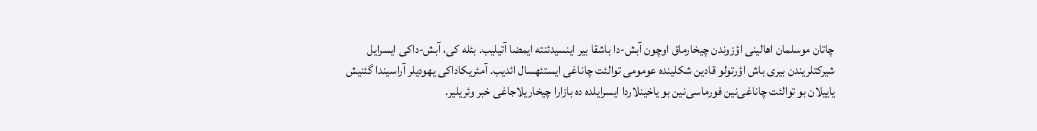چاتان موسلمان اهالینی اؤزوندن چیخارماق اوچون آبش-دا باشقا بیر اینسیدئنته ایمضا آتیلیب. بئله کی، آبش-داکی ایسرایل شیرکتلریندن بیری باش اؤرتولو قادین شکلینده عومومی توالئت چاناغی ایستئهسال ائدیب. آمئریکاداکی یهودیلر آراسیندا گئنیش یاییلان بو توالئت چاناغی‌نین فورماسی‌نین بو یاخینلاردا ایسرایلده ده بازارا چیخاریلاجاغی خبر وئریلیر.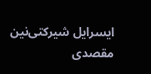ایسرایل شیرکتی‌نین مقصدی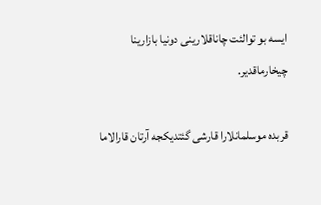ایسه بو توالئت چاناقلارینی دونیا بازارینا چیخارماقدیر.

قربده موسلمانلارا قارشی گئتدیکجه آرتان قارالاما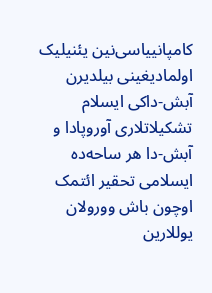کامپانییاسی‌نین یئنیلیک اولمادیغینی بیلدیرن آبش-داکی ایسلام تشکیلاتلاری آوروپادا و آبش-دا هر ساحه‌ده ایسلامی تحقیر ائتمک اوچون باش وورولان یوللارین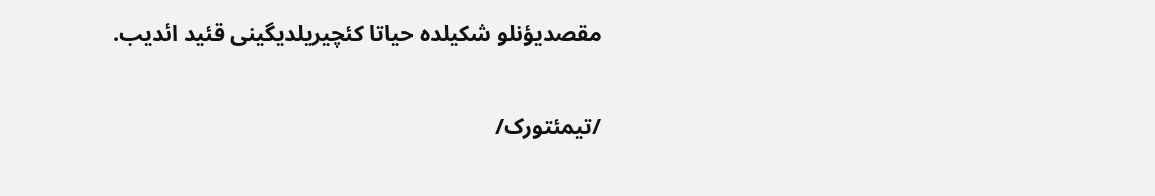مقصدیؤنلو شکیلده حیاتا کئچیریلدیگینی قئید ائدیب.

/تیمئتورک/